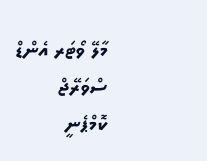މާލޭ ވޯޓަރ އެންޑް ސްވަރޭޖް ކޮމްޕެނީ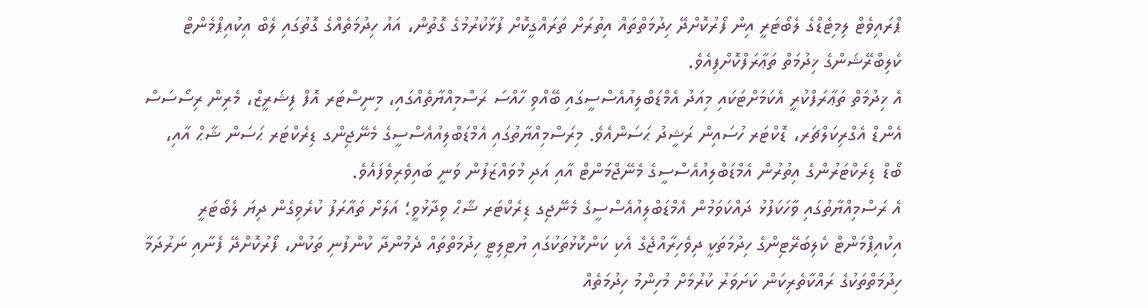ޕްރައިވެޓް ލިމިޓެޑްގެ ލެބޯޓަރީ އިން ފޯރުކޮށްދޭ ހިދުމަތްތައް އިތުރަށް ތަރައްގީކޮށް ފުޅާކުރުމުގެ ގޮތުން، އައު ހިދުމަތެއްގެ ގޮތުގައި ލެބް އިކުއިޕްމެންޓް ކެލިބްރޭޝަންގެ ޚިދުމަތް ތަޢާރަފްކޮށްފިއެވެ.
އެ ޚިދުމަތް ތަޢާރަފްކުރީ އެކަމަށްޓަކައި މިއަދު އެމްޑަބްލިއުއެސްސީގައި ބޭއްވި ހާއްސަ ރަސްމިއްޔާތެއްގައި، މިނިސްޓަރ އޮފް ފިޝަރީޒް، މެރިން ރިސޯސަސް އެންޑް އެގްރިކަލްޗަރ، ޑޮކްޓަރ ހުސައިން ރަޝީދު ޙަސަންއެވެ. މިރަސްމިއްޔާތުގައި އެމްޑަބްލިއުއެސްސީގެ މެނޭޖިންގ ޑިރެކްޓަރ ޙަސަން ޝާޙް އާއި، ބޯޑް ޑިރެކްޓަރުންގެ އިތުރުން އެމްޑަބްލިއުއެސްސީގެ މެނޭޖްމަންޓް އާއި އަދި މުވައްޒަފުން ވަނީ ބައިވެރިވެފައެވެ.
އެ ރަސްމިއްޔާތުގައި ވާހަކަފުޅު ދައްކަވަމުން އެމްޑަބްލިއުއެސްސީގެ މެނޭޖިގ ޑިރެކްޓަރ ޝާޙް ވިދާޅުވީ؛ އަލަށް ތައާރަފު ކުރެވިގެން ދިޔަ ލެބޯޓަރީ އިކުއިޕްމަންޓް ކެލިބަރޭޓިންގެ ހިދުމަތަކީ ދިވެހިރާއްޖެގެ އެކި ކަންކޮޅުތަކުގައި ޔުޓިލިޓީ ހިދުމަތްތައް ދެމުންދާ ކުންފުނި ތަކުން، ފޯރުކޮށްދޭ ފެނާއި ނަރުދަމާ ހިދުމަތްތަކުގެ ރައްކާތެރިކަން ކަށަވަރު ކުރުމަށް މުހިންމު ހިދުމަތެއް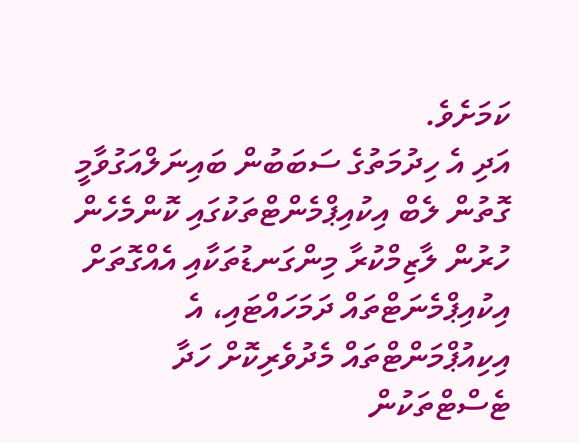ކަމަށެވެ.
އަދި އެ ހިދުމަތުގެ ސަބަބުން ބައިނަލްއަގުވާމީ ގޮތުން ލެބް އިކުއިޕްމެންޓްތަކުގައި ކޮންމެހެން ހުރުން ލާޒިމްކުރާ މިންގަނޑުތަކާއި އެއްގޮތަށް އިކުއިޕްމެނަޓްތައް ދަމަހައްޓައި، އެ އިކިއުޕްމަންޓްތައް މެދުވެރިކޮށް ހަދާ ޓެސްޓްތަކުން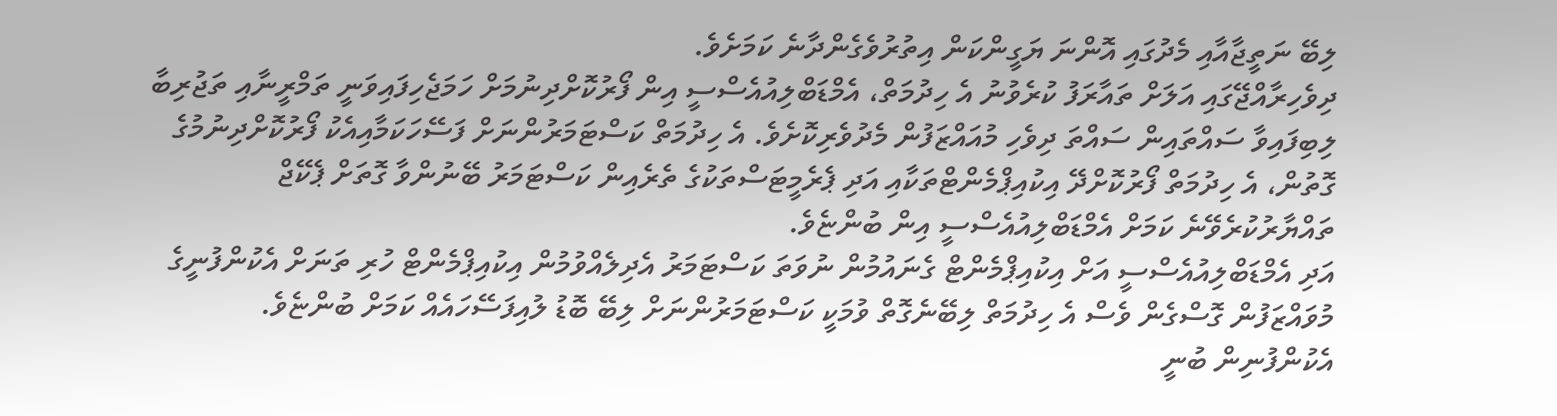ލިބޭ ނަތީޖާއާއި މެދުގައި އޮންނަ ޔަގީންކަން އިތުރުވެގެންދާނެ ކަމަށެވެ.
ދިވެހިރާއްޖޭގައި އަލަށް ތައާރަފު ކުރެވުނު އެ ހިދުމަތް، އެމްޑަބްލިއުއެސްސީ އިން ފޯރުކޮށްދިނުމަށް ހަމަޖެހިފައިވަނީ ތަމްރީނާއި ތަޖުރިބާ ލިބިފައިވާ ސައްތައިން ސައްތަ ދިވެހި މުއައްޒަފުން މެދުވެރިކޮށެވެ. އެ ހިދުމަތް ކަސްޓަމަރުންނަށް ފަސޭހަކަމާއިއެކު ފޯރުކޮށްދިނުމުގެ ގޮތުން، އެ ހިދުމަތް ފޯރުކޮށްދޭ އިކުއިޕްމެންޓްތަކާއި އަދި ޕެރެމީޓަސްތަކުގެ ތެރެއިން ކަސްޓަމަރު ބޭނުންވާ ގޮތަށް ޕެކޭޖް ތައްޔާރުކުރެވޭނެ ކަމަށް އެމްޑަބްލިއުއެސްސީ އިން ބުންޏެވެ.
އަދި އެމްޑަބްލިއުއެސްސީ އަށް އިކުއިޕްމެންޓް ގެނައުމުން ނުވަތަ ކަސްޓަމަރު އެދިލެއްވުމުން އިކުއިޕްމެންޓް ހުރި ތަނަށް އެކުންފުނީގެ މުވައްޒަފުން ގޮސްގެން ވެސް އެ ހިދުމަތް ލިބޭނެގޮތް ވުމަކީ ކަސްޓަމަރުންނަށް ލިބޭ ބޮޑު ލުއިފަސޭހައެއް ކަމަށް ބުންޏެވެ.
އެކުންފުނިން ބުނީ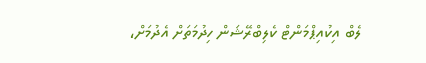ލެބް އިކުއިޕްމަންޓް ކެލިބްރޭޝަން ހިދުމަތަށް އެދުމަށް،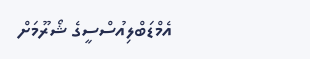އެމްޑަބްލިއުސްސީގެ ޝޯރޫމަށް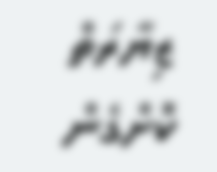ޒިޔާރަތް ކޮށްގެން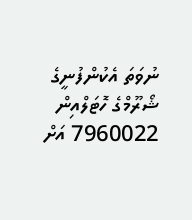ނުވަތަ އެކުންފުނީގެ ޝޯރޫމްގެ ހޮޓަލްއިން 7960022 އަށް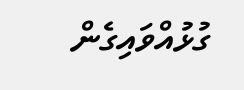ގުޅުއްވައިގެން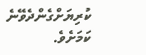ކުރިޔަށްގެންދެވޭނެ ކަމަށެވެ.